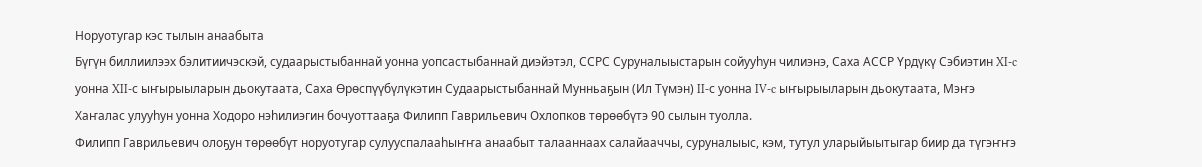Норуотугар кэс тылын анаабыта
Бүгүн биллиилээх бэлитиичэскэй, судаарыстыбаннай уонна уопсастыбаннай диэйэтэл, ССРС Суруналыыстарын сойууһун чилиэнэ, Саха АССР Үрдүкү Сэбиэтин XI-c уонна XII-с ыҥырыыларын дьокутаата, Саха Өрөспүүбүлүкэтин Судаарыстыбаннай Мунньаҕын (Ил Түмэн) II-с уонна IV-c ыҥырыыларын дьокутаата, Мэҥэ Хаҥалас улууһун уонна Ходоро нэһилиэгин бочуоттааҕа Филипп Гаврильевич Охлопков төрөөбүтэ 90 сылын туолла.
Филипп Гаврильевич олоҕун төрөөбүт норуотугар сулууспалааһыҥҥа анаабыт талааннаах салайааччы, суруналыыс, кэм, тутул уларыйыытыгар биир да түгэҥҥэ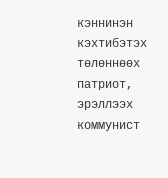кэннинэн кэхтибэтэх төлөннөөх патриот, эрэллээх коммунист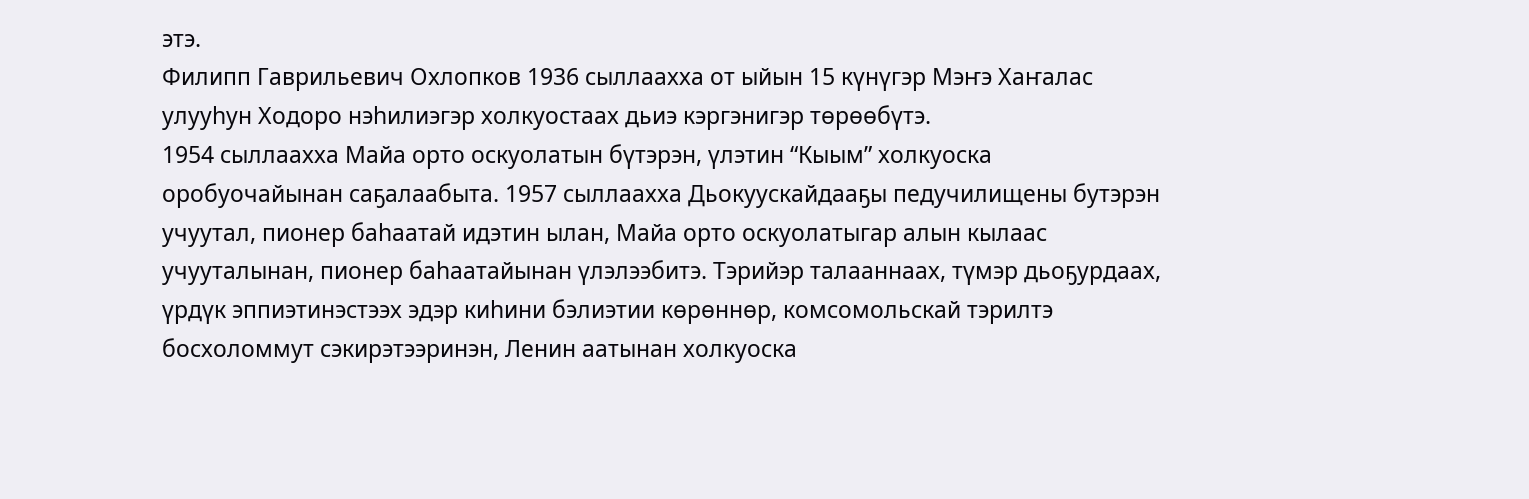этэ.
Филипп Гаврильевич Охлопков 1936 сыллаахха от ыйын 15 күнүгэр Мэҥэ Хаҥалас улууһун Ходоро нэһилиэгэр холкуостаах дьиэ кэргэнигэр төрөөбүтэ.
1954 сыллаахха Майа орто оскуолатын бүтэрэн, үлэтин “Кыым” холкуоска оробуочайынан саҕалаабыта. 1957 сыллаахха Дьокуускайдааҕы педучилищены бутэрэн учуутал, пионер баһаатай идэтин ылан, Майа орто оскуолатыгар алын кылаас учууталынан, пионер баһаатайынан үлэлээбитэ. Тэрийэр талааннаах, түмэр дьоҕурдаах, үрдүк эппиэтинэстээх эдэр киһини бэлиэтии көрөннөр, комсомольскай тэрилтэ босхоломмут сэкирэтээринэн, Ленин аатынан холкуоска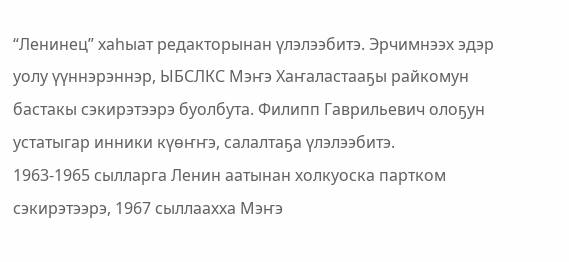“Ленинец” хаһыат редакторынан үлэлээбитэ. Эрчимнээх эдэр уолу үүннэрэннэр, ЫБСЛКС Мэҥэ Хаҥаластааҕы райкомун бастакы сэкирэтээрэ буолбута. Филипп Гаврильевич олоҕун устатыгар инники күөҥҥэ, салалтаҕа үлэлээбитэ.
1963-1965 сылларга Ленин аатынан холкуоска партком сэкирэтээрэ, 1967 сыллаахха Мэҥэ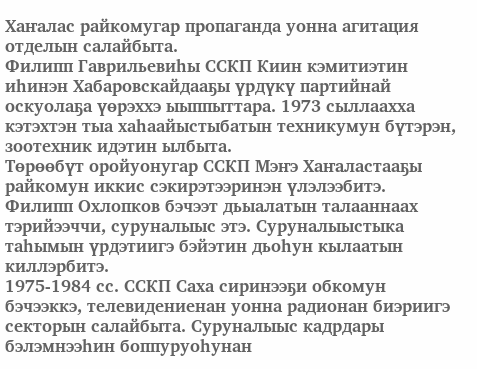Хаҥалас райкомугар пропаганда уонна агитация отделын салайбыта.
Филипп Гаврильевиһы ССКП Киин кэмитиэтин иһинэн Хабаровскайдааҕы үрдүкү партийнай оскуолаҕа үөрэххэ ыыппыттара. 1973 сыллаахха кэтэхтэн тыа хаһаайыстыбатын техникумун бүтэрэн, зоотехник идэтин ылбыта.
Төрөөбүт оройуонугар ССКП Мэҥэ Хаҥаластааҕы райкомун иккис сэкирэтээринэн үлэлээбитэ.
Филипп Охлопков бэчээт дьыалатын талааннаах тэрийээччи, суруналыыс этэ. Суруналыыстыка таһымын үрдэтиигэ бэйэтин дьоһун кылаатын киллэрбитэ.
1975-1984 сс. ССКП Саха сиринээҕи обкомун бэчээккэ, телевидениенан уонна радионан биэриигэ секторын салайбыта. Суруналыыс кадрдары бэлэмнээһин боппуруоһунан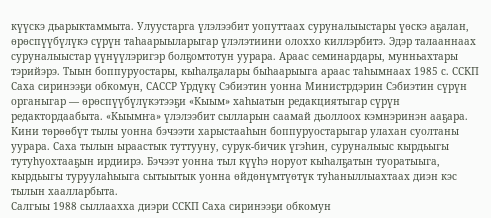күүскэ дьарыктаммыта. Улуустарга үлэлээбит уопуттаах суруналыыстары үөскэ аҕалан, өрөспүүбүлүкэ сүрүн таһаарыыларыгар үлэлэтиини олоххо киллэрбитэ. Эдэр талааннаах суруналыыстар үүнүүлэригэр болҕомтотун уурара. Араас семинардары, мунньахтары тэрийэрэ. Тыын боппуруостары, кыһалҕалары быһаарыыга араас таһымнаах 1985 с. ССКП Саха сиринээҕи обкомун, САССР Үрдүкү Сэбиэтин уонна Министрдэрин Сэбиэтин сүрүн органыгар — өрөспүүбүлүкэтээҕи «Кыым» хаһыатын редакциятыгар сүрүн редактордаабыта. «Кыымҥа» үлэлээбит сылларын саамай дьоллоох кэмнэринэн ааҕара. Кини төрөөбүт тылы уонна бэчээти харыстааһын боппуруостарыгар улахан суолтаны уурара. Саха тылын ыраастык туттууну, сурук-бичик үгэһин, суруналыыс кырдьыгы тутуһуохтааҕын ирдиирэ. Бэчээт уонна тыл күүһэ норуот кыһалҕатын туоратыыга, кырдьыгы туруулаһыыга сытыытык уонна өйдөнүмтүөтүк туһаныллыахтаах диэн кэс тылын хаалларбыта.
Салгыы 1988 сыллаахха диэри ССКП Саха сиринээҕи обкомун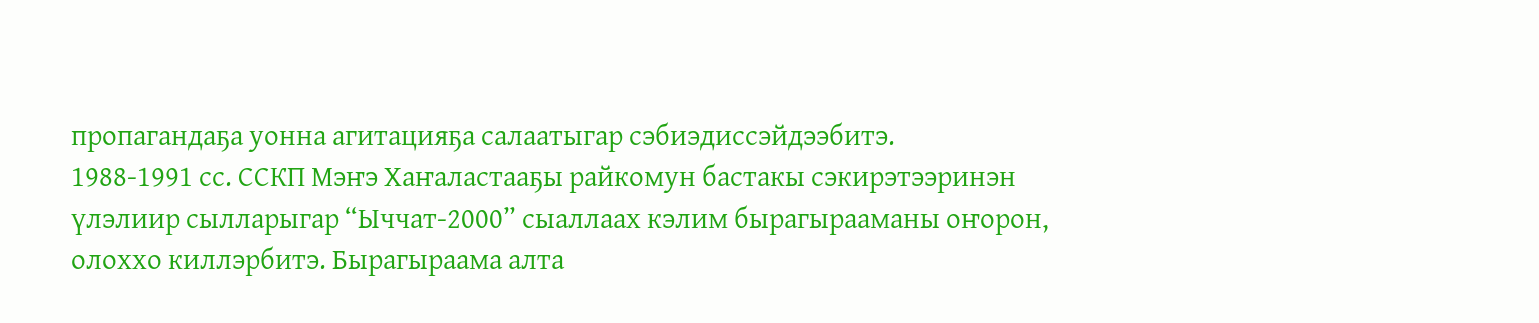пропагандаҕа уонна агитацияҕа салаатыгар сэбиэдиссэйдээбитэ.
1988-1991 сс. ССКП Мэҥэ Хаҥаластааҕы райкомун бастакы сэкирэтээринэн үлэлиир сылларыгар “Ыччат-2000” сыаллаах кэлим бырагырааманы оҥорон, олоххо киллэрбитэ. Бырагыраама алта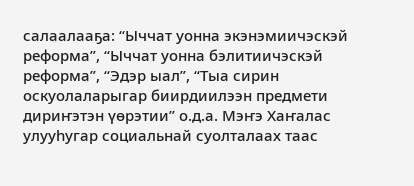салаалааҕа: “Ыччат уонна экэнэмиичэскэй реформа”, “Ыччат уонна бэлитиичэскэй реформа”, “Эдэр ыал”, “Тыа сирин оскуолаларыгар биирдиилээн предмети дириҥэтэн үөрэтии” о.д.а. Мэҥэ Хаҥалас улууһугар социальнай суолталаах таас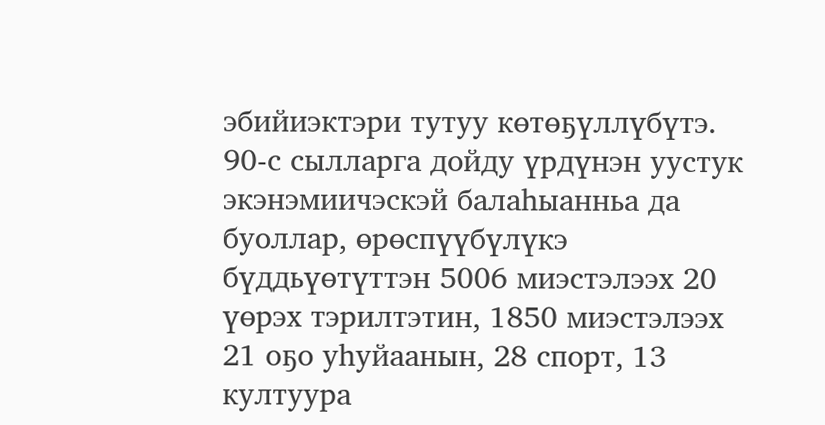эбийиэктэри тутуу көтөҕүллүбүтэ. 90-с сылларга дойду үрдүнэн уустук экэнэмиичэскэй балаһыанньа да буоллар, өрөспүүбүлүкэ бүддьүөтүттэн 5006 миэстэлээх 20 үөрэх тэрилтэтин, 1850 миэстэлээх 21 оҕо уһуйаанын, 28 спорт, 13 култуура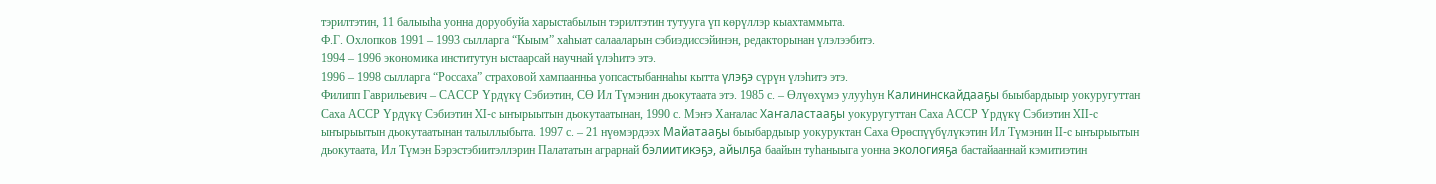тэрилтэтин, 11 балыыһа уонна доруобуйа харыстабылын тэрилтэтин тутууга үп көрүллэр кыахтаммыта.
Ф.Г. Охлопков 1991 – 1993 сылларга “Кыым” хаһыат салааларын сэбиэдиссэйинэн, редакторынан үлэлээбитэ.
1994 – 1996 экономика институтун ыстаарсай научнай үлэһитэ этэ.
1996 – 1998 сылларга “Россаха” страховой хампаанньа уопсастыбаннаһы кытта үлэҕэ сүрүн үлэһитэ этэ.
Филипп Гаврильевич – САССР Үрдүкү Сэбиэтин, СӨ Ил Түмэнин дьокутаата этэ. 1985 с. – Өлүөхүмэ улууһун Калининскайдааҕы быыбардыыр уокуругуттан Саха АССР Үрдүкү Сэбиэтин XI-c ыҥырыытын дьокутаатынан, 1990 с. Мэҥэ Хаҥалас Хаҥаластааҕы уокуругуттан Саха АССР Үрдүкү Сэбиэтин XII-c ыҥырыытын дьокутаатынан талыллыбыта. 1997 с. – 21 нүөмэрдээх Майатааҕы быыбардыыр уокуруктан Саха Өрөспүүбүлүкэтин Ил Түмэнин II-c ыҥырыытын дьокутаата, Ил Түмэн Бэрэстэбиитэллэрин Палататын аграрнай бэлиитикэҕэ, айылҕа баайын туһаныыга уонна экологияҕа бастайааннай кэмитиэтин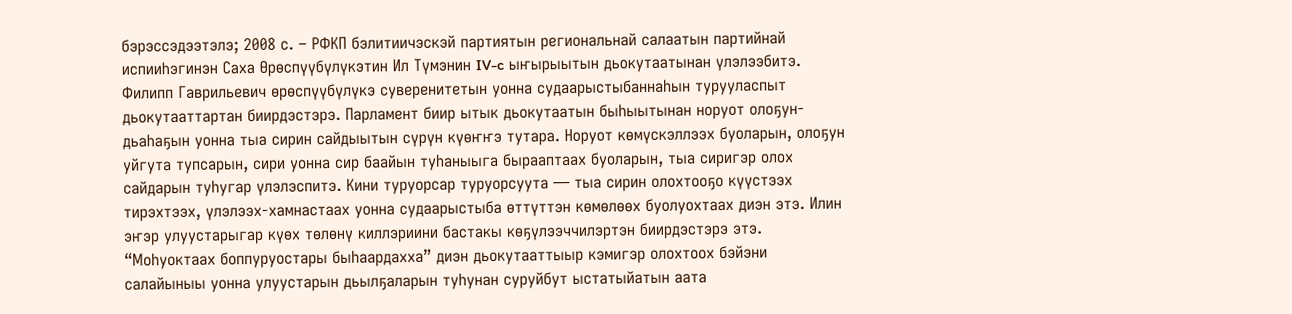бэрэссэдээтэлэ; 2008 с. – РФКП бэлитиичэскэй партиятын региональнай салаатын партийнай испииһэгинэн Саха Өрөспүүбүлүкэтин Ил Түмэнин IV-c ыҥырыытын дьокутаатынан үлэлээбитэ.
Филипп Гаврильевич өрөспүүбүлүкэ суверенитетын уонна судаарыстыбаннаһын турууласпыт дьокутааттартан биирдэстэрэ. Парламент биир ытык дьокутаатын быһыытынан норуот олоҕун-дьаһаҕын уонна тыа сирин сайдыытын сүрүн күөҥҥэ тутара. Норуот көмүскэллээх буоларын, олоҕун уйгута тупсарын, сири уонна сир баайын туһаныыга бырааптаах буоларын, тыа сиригэр олох сайдарын туһугар үлэлэспитэ. Кини туруорсар туруорсуута — тыа сирин олохтооҕо күүстээх тирэхтээх, үлэлээх-хамнастаах уонна судаарыстыба өттүттэн көмөлөөх буолуохтаах диэн этэ. Илин эҥэр улуустарыгар күөх төлөнү киллэриини бастакы көҕүлээччилэртэн биирдэстэрэ этэ.
“Моһуоктаах боппуруостары быһаардахха” диэн дьокутааттыыр кэмигэр олохтоох бэйэни салайыныы уонна улуустарын дьылҕаларын туһунан суруйбут ыстатыйатын аата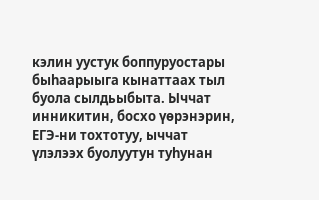кэлин уустук боппуруостары быһаарыыга кынаттаах тыл буола сылдьыбыта. Ыччат инникитин, босхо үөрэнэрин, ЕГЭ-ни тохтотуу, ыччат үлэлээх буолуутун туһунан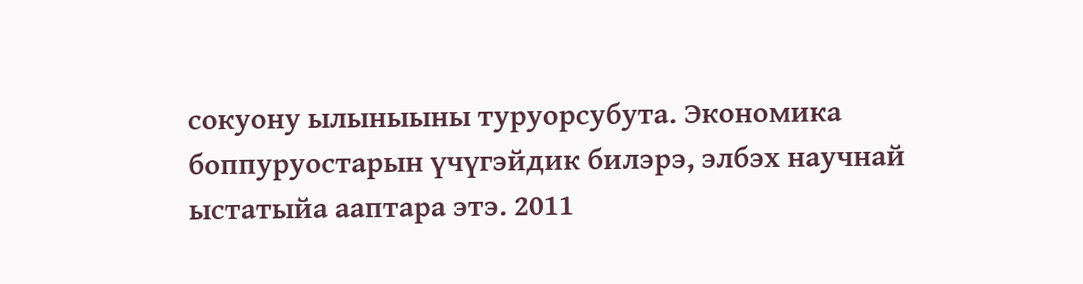сокуону ылыныыны туруорсубута. Экономика боппуруостарын үчүгэйдик билэрэ, элбэх научнай ыстатыйа ааптара этэ. 2011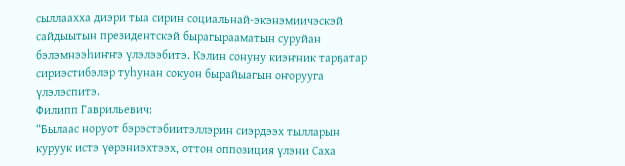сыллаахха диэри тыа сирин социальнай-экэнэмиичэскэй сайдыытын президентскэй бырагырааматын суруйан бэлэмнээһиҥҥэ үлэлээбитэ. Кэлин сонуну киэҥник тарҕатар сириэстибэлэр туһунан сокуон бырайыагын оҥорууга үлэлэспитэ.
Филипп Гаврильевич:
“Былаас норуот бэрэстэбиитэллэрин сиэрдээх тылларын куруук истэ үөрэниэхтээх, оттон оппозиция үлэни Саха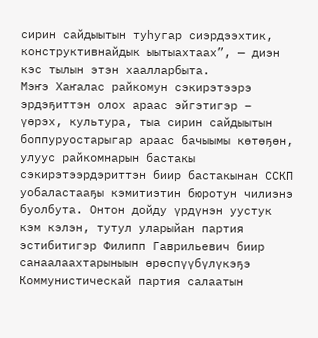сирин сайдыытын туһугар сиэрдээхтик, конструктивнайдык ыытыахтаах”, — диэн кэс тылын этэн хаалларбыта.
Мэҥэ Хаҥалас райкомун сэкирэтээрэ эрдэҕиттэн олох араас эйгэтигэр – үөрэх, культура, тыа сирин сайдыытын боппуруостарыгар араас бачыымы көтөҕөн, улуус райкомнарын бастакы сэкирэтээрдэриттэн биир бастакынан ССКП уобаластааҕы кэмитиэтин бюротун чилиэнэ буолбута. Онтон дойду үрдүнэн уустук кэм кэлэн, тутул уларыйан партия эстибитигэр Филипп Гаврильевич биир санаалаахтарыныын өрөспүүбүлүкэҕэ Коммунистическай партия салаатын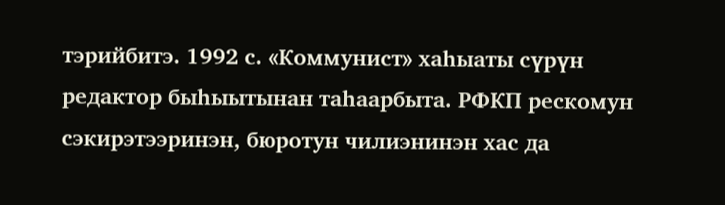тэрийбитэ. 1992 с. «Коммунист» хаһыаты сүрүн редактор быһыытынан таһаарбыта. РФКП рескомун сэкирэтээринэн, бюротун чилиэнинэн хас да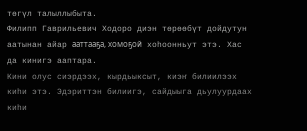төгүл талыллыбыта.
Филипп Гаврильевич Ходоро диэн төрөөбүт дойдутун аатынан айар ааттааҕа, хомоҕой хоһоонньут этэ. Хас да кинигэ ааптара.
Кини олус сиэрдээх, кырдьыксыт, киэҥ билиилээх киһи этэ. Эдэриттэн билиигэ, сайдыыга дьулуурдаах киһи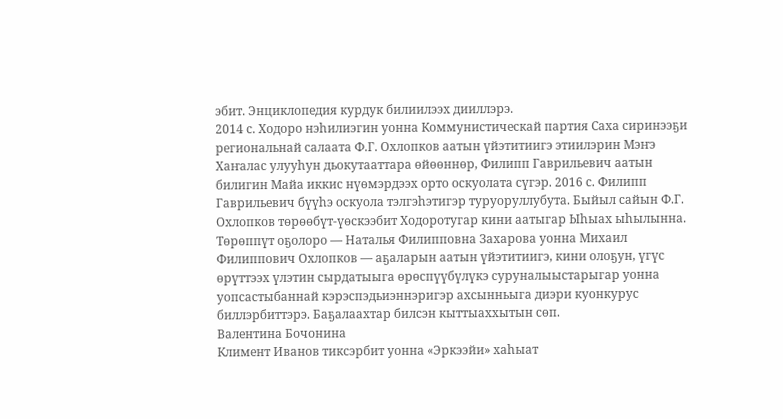эбит. Энциклопедия курдук билиилээх дииллэрэ.
2014 с. Ходоро нэһилиэгин уонна Коммунистическай партия Саха сиринээҕи региональнай салаата Ф.Г. Охлопков аатын үйэтитиигэ этиилэрин Мэҥэ Хаҥалас улууһун дьокутааттара өйөөннөр, Филипп Гаврильевич аатын билигин Майа иккис нүөмэрдээх орто оскуолата сүгэр. 2016 с. Филипп Гаврильевич бүүһэ оскуола тэлгэһэтигэр туруоруллубута. Быйыл сайын Ф.Г. Охлопков төрөөбүт-үөскээбит Ходоротугар кини аатыгар Ыһыах ыһылынна. Төрөппүт оҕолоро — Наталья Филипповна Захарова уонна Михаил Филиппович Охлопков — аҕаларын аатын үйэтитиигэ, кини олоҕун, үгүс өрүттээх үлэтин сырдатыыга өрөспүүбүлүкэ суруналыыстарыгар уонна уопсастыбаннай кэрэспэдьиэннэригэр ахсынньыга диэри куонкурус биллэрбиттэрэ. Баҕалаахтар билсэн кыттыаххытын сөп.
Валентина Бочонина
Климент Иванов тиксэрбит уонна «Эркээйи» хаһыат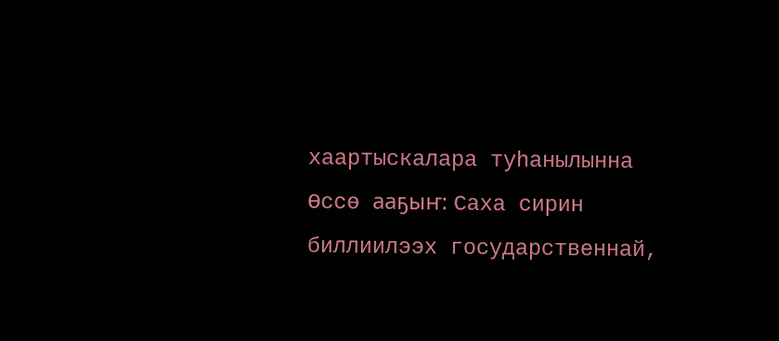хаартыскалара туһанылынна
Өссө ааҕыҥ: Саха сирин биллиилээх государственнай,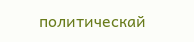политическай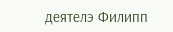деятелэ Филипп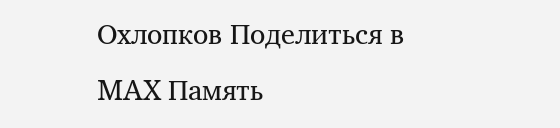Охлопков Поделиться в MAX Память